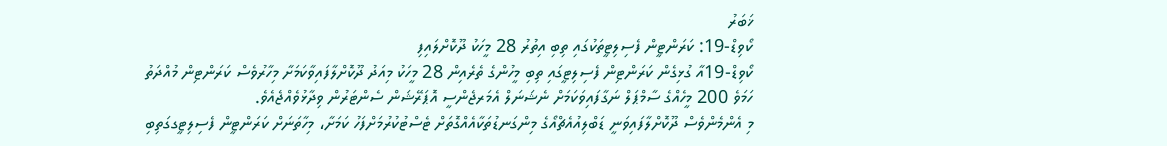ޚަބަރު
ކޯވިޑް-19: ކަރަންޓީން ފެސިލިޓީތަކުގައި ތިބި އިތުރު 28 މީހަކު ދޫކޮށްލައިފި
ކޯވިޑް-19އާ ގުޅިގެން ކަރަންޓިން ފެސިލިޓީގައި ތިބި މީހުންގެ ތެރެއިން 28 މީހަކު މިއަދު ދޫކޮށްލާފައިވާކަމަށާ މިހާރުވެސް ކަރަންޓިން މުއްދަތު ހަމަވެ 200 މީހެއްގެ ސާމްޕަލް ނަގާފައިވަކަމަށް ނެޝަނަލް އެމަރޖެންސީ އޮޕަރޭޝަން ސެންޓަރުން ވިދާޅުވެއްޖެއެވެ.
މި އެންމެންވެސް ދޫކޮށްލާފައިވަނީ ޑަބްލިއުއެޗްއޯގެ މިންގަނޑުތަކާއެއްގޮތަށް ޓެސްޓުކުރުމަށްފަހު ކަމަށާ، މިހާތަނަށް ކަރަންޓީން ފެސިލިޓީގގަތިބި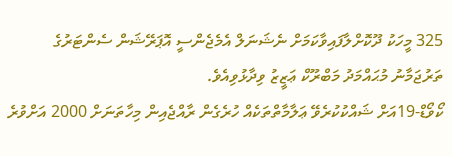325 މީހަކު ދޫކޮށްލާފައިވާކަމަށް ނެޝަނަލް އެމެޖެންސީ އޮޕަރޭޝަން ސެންޓަރުގެ ތަރުޖަމާނު މުޙައްމަދު މަބްރޫކް ޢަޒީޒު ވިދާޅުވިއެވެ.
ކޯވޯޑް-19އަށް ޝައްކުކުރެވޭ ޢަލާމާތްތަކެއް ހުރެގެން ރާއްޖެއިން މިހާތަނަށް 2000 އަށްވުރެ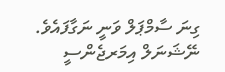ގިނަ ސާމްޕަލް ވަނީ ނަގާފައެވެ. ނޭޝަނަލް އިމަރޖެންސީ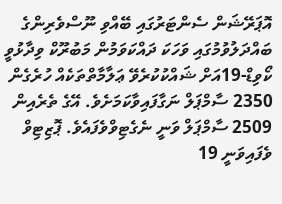އޮޕަރޭޝަން ސެންޓަރުގައި ބޭއްވި ނޫސްވެރިންގެ ބައްދަލުވުމުގައި ވަހަކަ ދައްކަވަމުން މަބުރޫކް ވިދާޅުވީ ކޯވިޑް-19އަށް ޝައްކުކުރެވޭ ޢަލާމާތްތަކެއް ހުރެގެން 2350 ސާމްޕަލް ނަގާފައިވާކަމަށެވެ. އޭގެ ތެރެއިން 2509 ސާމްޕަލް ވަނީ ނެގެޓިވްވެފައެވެ. ޕޮޒިޓިވް ވެފައިވަނީ 19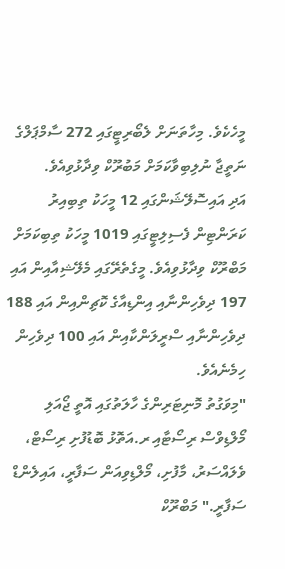މީހެކެވެ. މިހާތަނަށް ލެބޯރިޓީގައި 272 ސާމްޕަލްގެ ނަތީޖާ ނުލިބިވާކަމަށް މަބުރޫކް ވިދާޅުވިއެވެ.
އަދި އައިސޮލޭޝަންގައި 12 މީހަކު ތިބިއިރު ކަރަންޓިން ފެސިލިޓީގައި 1019 މީހަކު ތިބިކަމަށް މަބްރޫކް ވިދާޅުވިއެވެ. މީގެތެރޭގައި މެލޭޝިއާއިން އައި 197 ދިވެހިންނާއި އިންޑިއާގެ ކޮޗިންއިން އައި 188 ދިވެހިންނާއި ސްރީލަންކާއިން އައި 100 ދިވެހިން ހިމެނެއެވެ.
"މިވަގުތު މޮނިޓަރިންގެ ހާލަތުގައި އޮތީ ޖޯއަލި މޯލްޑިވްސް ރިސޯޓާއި ރ.އަތޮޅު ބޮޑުފުށި ރިސޯޓް، ވެލައްސަރު، މާފުށި، މޯލްޑިވިއަން ސަފާރީ، އައިލެންޑް ސަފާރީ." މަބްރޫކް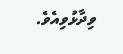ވިދާޅުވިއެވެ.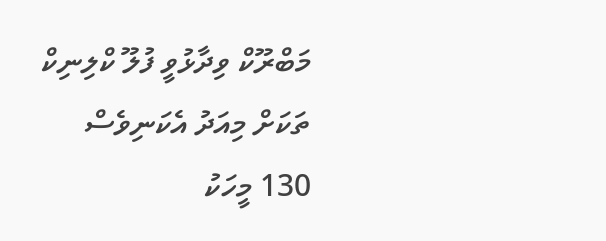މަބްރޫކް ވިދާޅުވީ ފުލޫ ކްލިނިކް ތަކަށް މިއަދު އެކަނިވެސް 130 މީހަކު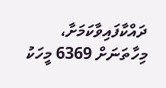ދައްކާފައިވާކަމަށާ، މިހާތަނަށް 6369 މީހަކު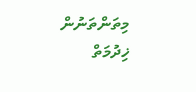މިތަންތަނުން ޚިދުމަތް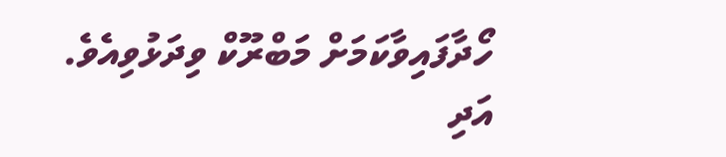ހޯދާފައިވާކަމަށް މަބްރޫކް ވިދަޅުވިއެވެ. އަދި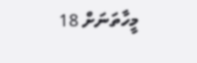މީހާތަނަށް 18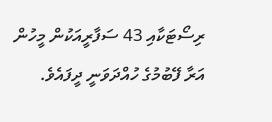ރިސޯޓަކާއި 43 ސަފާރީއަކުން މީހުން އަރާ ފޭބުމުގެ ހުއްދަވަނީ ދީފައެވެ.